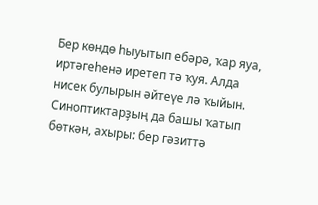Бер көндө һыуытып ебәрә, ҡар яуа, иртәгеһенә иретеп тә ҡуя. Алда нисек булырын әйтеүе лә ҡыйын. Синоптиктарҙың да башы ҡатып бөткән, ахыры: бер гәзиттә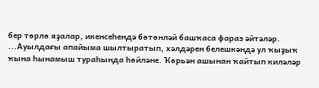бер төрлө яҙалар, икенсеһендә бөтөнләй башҡаса фараз әйтәләр.
...Ауылдағы апайыма шылтыратып, хәлдәрен белешкәндә ул ҡыҙыҡ ҡына һынамыш тураһында һөйләне. Ҡөрьән ашынан ҡайтып киләләр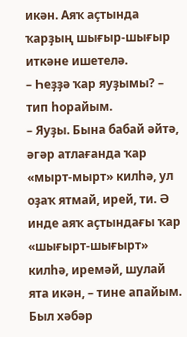икән. Аяҡ аҫтында ҡарҙың шығыр-шығыр иткәне ишетелә.
– Һеҙҙә ҡар яуҙымы? – тип һорайым.
– Яуҙы. Бына бабай әйтә, әгәр атлағанда ҡар «мырт-мырт» килһә, ул оҙаҡ ятмай, ирей, ти. Ә инде аяҡ аҫтындағы ҡар «шығырт-шығырт» килһә, иремәй, шулай ята икән, – тине апайым.
Был хәбәр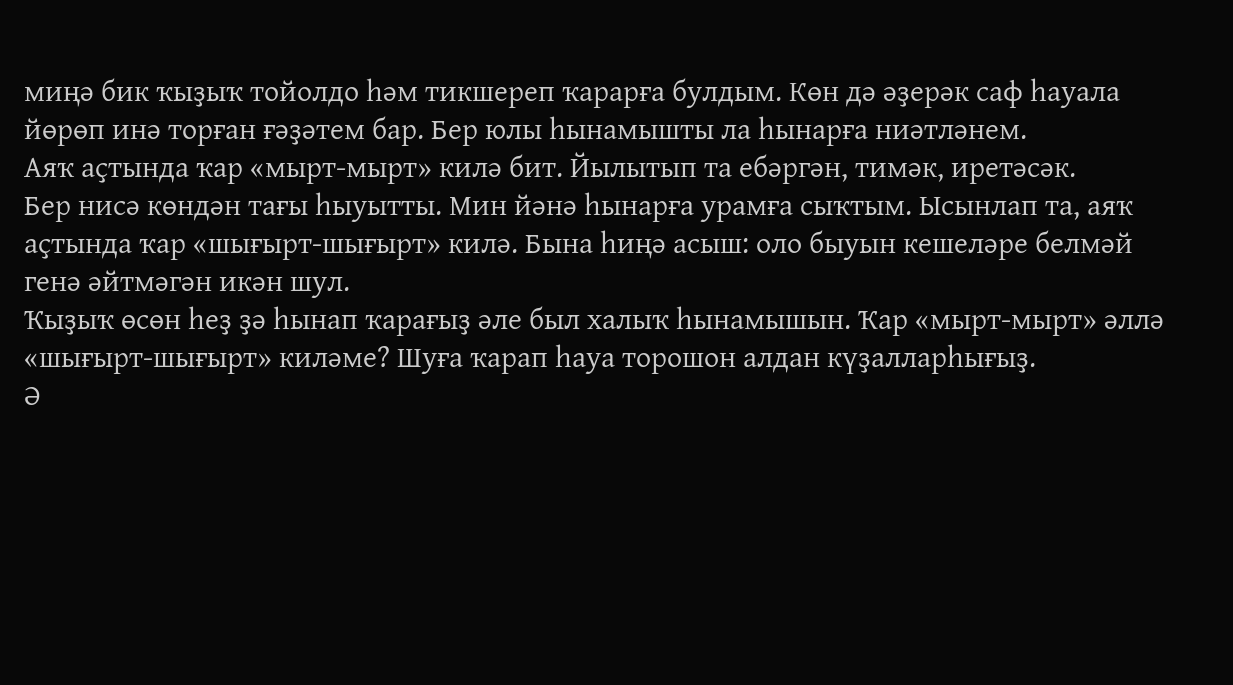миңә бик ҡыҙыҡ тойолдо һәм тикшереп ҡарарға булдым. Көн дә әҙерәк саф һауала йөрөп инә торған ғәҙәтем бар. Бер юлы һынамышты ла һынарға ниәтләнем.
Аяҡ аҫтында ҡар «мырт-мырт» килә бит. Йылытып та ебәргән, тимәк, иретәсәк.
Бер нисә көндән тағы һыуытты. Мин йәнә һынарға урамға сыҡтым. Ысынлап та, аяҡ аҫтында ҡар «шығырт-шығырт» килә. Бына һиңә асыш: оло быуын кешеләре белмәй генә әйтмәгән икән шул.
Ҡыҙыҡ өсөн һеҙ ҙә һынап ҡарағыҙ әле был халыҡ һынамышын. Ҡар «мырт-мырт» әллә «шығырт-шығырт» киләме? Шуға ҡарап һауа торошон алдан күҙалларһығыҙ.
Ә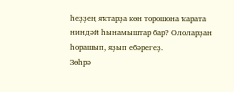һеҙҙең яҡтарҙа көн торошона ҡарата ниндәй һынамыштар бар? Ололарҙан һорашып, яҙып ебәрегеҙ.
Зөһрә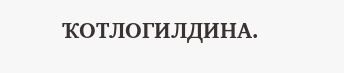ҠОТЛОГИЛДИНА.